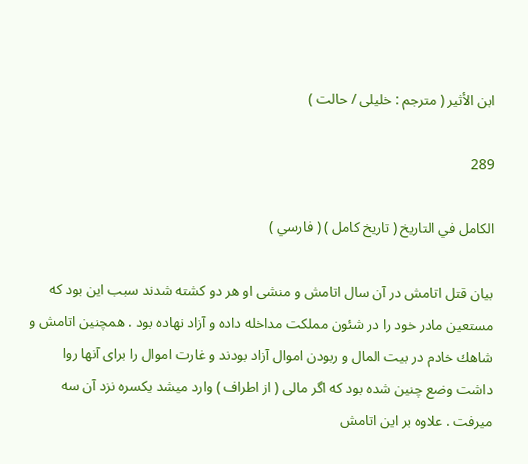ابن الأثير ( مترجم : خليلى / حالت )

289

الكامل في التاريخ ( تاريخ كامل ) ( فارسي )

بيان قتل اتامش در آن سال اتامش و منشى او هر دو كشته شدند سبب اين بود كه مستعين مادر خود را در شئون مملكت مداخله داده و آزاد نهاده بود . همچنين اتامش و شاهك خادم در بيت المال و ربودن اموال آزاد بودند و غارت اموال را براى آنها روا داشت وضع چنين شده بود كه اگر مالى ( از اطراف ) وارد ميشد يكسره نزد آن سه ميرفت . علاوه بر اين اتامش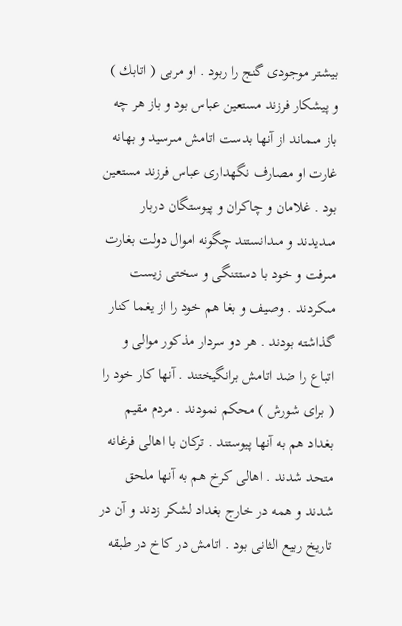بيشتر موجودى گنج را ربود . او مربى ( اتابك ) و پيشكار فرزند مستعين عباس بود و باز هر چه باز مىماند از آنها بدست اتامش مىرسيد و بهانه غارت او مصارف نگهدارى عباس فرزند مستعين بود . غلامان و چاكران و پيوستگان دربار مىديدند و مىدانستند چگونه اموال دولت بغارت مىرفت و خود با دستتنگى و سختى زيست مىكردند . وصيف و بغا هم خود را از يغما كنار گذاشته بودند . هر دو سردار مذكور موالى و اتباع را ضد اتامش برانگيختند . آنها كار خود را ( براى شورش ) محكم نمودند . مردم مقيم بغداد هم به آنها پيوستند . تركان با اهالى فرغانه متحد شدند . اهالى كرخ هم به آنها ملحق شدند و همه در خارج بغداد لشكر زدند و آن در تاريخ ربيع الثانى بود . اتامش در كاخ در طبقه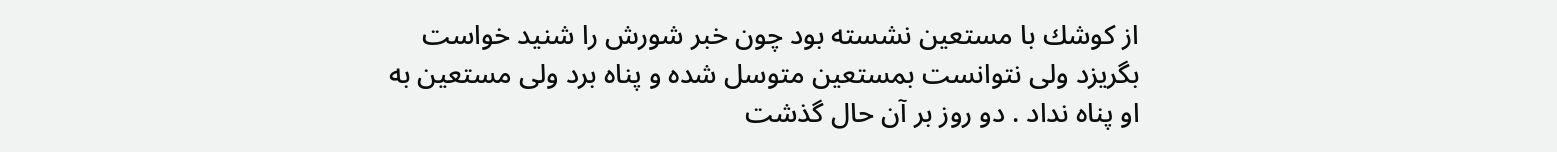از كوشك با مستعين نشسته بود چون خبر شورش را شنيد خواست بگريزد ولى نتوانست بمستعين متوسل شده و پناه برد ولى مستعين به او پناه نداد . دو روز بر آن حال گذشت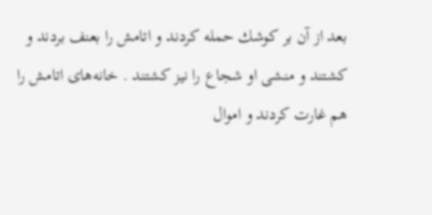بعد از آن بر كوشك حمله كردند و اتامش را بعنف بردند و كشتند و منشى او شجاع را نيز كشتند . خانه‌هاى اتامش را هم غارت كردند و اموال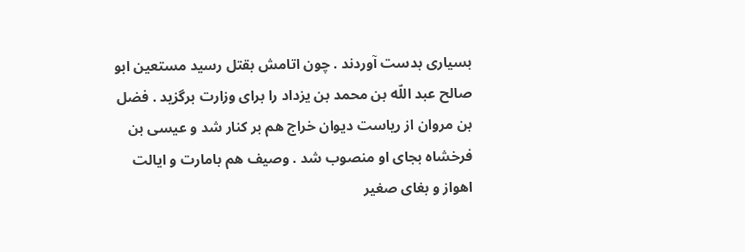بسيارى بدست آوردند . چون اتامش بقتل رسيد مستعين ابو صالح عبد اللّه بن محمد بن يزداد را براى وزارت برگزيد . فضل بن مروان از رياست ديوان خراج هم بر كنار شد و عيسى بن فرخشاه بجاى او منصوب شد . وصيف هم بامارت و ايالت اهواز و بغاى صغير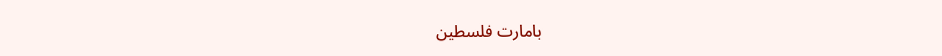بامارت فلسطين